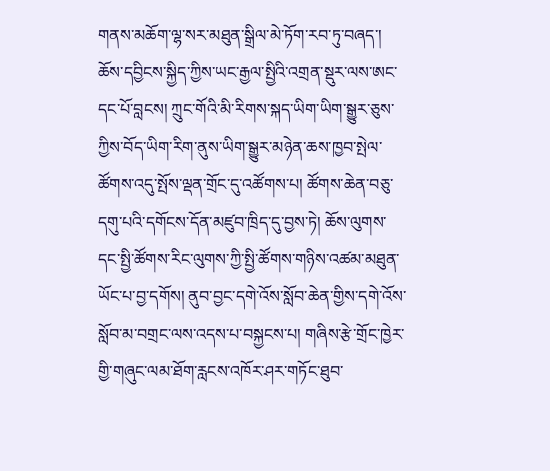གནས་མཆོག་ལྷ་སར་མཐུན་སྒྲིལ་མེ་ཏོག་རབ་ཏུ་བཞད་། ཆོས་དབྱིངས་སྐྱིད་ཀྱིས་ཡང་རྒྱལ་སྤྱིའི་འགྲན་སྡུར་ལས་ཨང་དང་པོ་བླངས། ཀྲུང་གོའི་མི་རིགས་སྐད་ཡིག་ཡིག་སྒྱུར་ཅུས་ཀྱིས་བོད་ཡིག་རིག་ནུས་ཡིག་སྒྱུར་མཉེན་ཆས་ཁྱབ་སྤེལ་ཚོགས་འདུ་སྤོས་ལྡན་གྲོང་དུ་འཚོགས་པ། ཚོགས་ཆེན་བཅུ་དགུ་པའི་དགོངས་དོན་མཛུབ་ཁྲིད་དུ་བྱས་ཏེ། ཆོས་ལུགས་དང་སྤྱི་ཚོགས་རིང་ལུགས་ཀྱི་སྤྱི་ཚོགས་གཉིས་འཚམ་མཐུན་ཡོང་པ་བྱ་དགོས། ནུབ་བྱང་དགེ་འོས་སློབ་ཆེན་གྱིས་དགེ་འོས་སློབ་མ་བགྲང་ལས་འདས་པ་བསྐྱངས་པ། གཞིས་རྩེ་གྲོང་ཁྱེར་གྱི་གཞུང་ལམ་ཐོག་རླངས་འཁོར་ཤར་གཏོང་ཐུབ་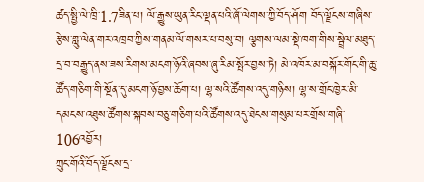ཚད་སྤྱི་ལེ་ཁྲི་1.7ཟིན་པ། ལོ་རྒྱུས་ཡུན་རིང་ལྡན་པའི་ཞོ་ལེགས་ཀྱི་བོད་ཤོག བོད་ལྗོངས་གཞིས་རྩེས་གླུ་ལེན་གར་འཁྲབ་ཀྱིས་གནམ་ལོ་གསར་པ་བསུ་བ། ལྕགས་ལམ་སྡེ་ཁག་གིས་སྦྲེལ་མཐུད་དྲ་བ་བརྒྱུད་ནས་ཟས་རིགས་མངག་ཉོའི་ཞབས་ཞུ་རིམ་སྤོར་བྱས་ཏེ། མེ་འཁོར་མ་བསྐོར་གོང་གི་ཆུ་ཚོད་གཅིག་གི་སྔོན་དུ་མངག་ཉོ་བྱས་ཆོག་པ། ལྷ་སའི་ཚོགས་འདུ་གཉིས། ལྷ་ས་གྲོང་ཁྱེར་མི་དམངས་འཐུས་ཚོགས་སྐབས་བཅུ་གཅིག་པའི་ཚོགས་འདུ་ཐེངས་གསུམ་པར་གྲོས་གཞི་106འབྱོར།
ཀྲུང་གོའི་བོད་ལྗོངས་དྲ་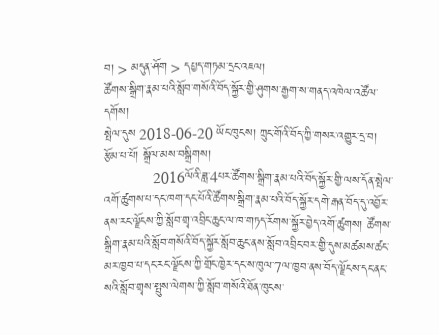བ། > མདུན་ཤོག > དཔྱད་གཏམ་དྲང་འཇལ།
ཚོགས་སྒྲིག་རྣམ་པའི་སློབ་གསོའི་བོད་སྐྱོར་གྱི་ཤུགས་རྒྱག་ས་གནད་འཁེལ་འཚོལ་དགོས།
སྤེལ་དུས 2018-06-20 ཡོང་ཁུངས། ཀྲུང་གོའི་བོད་ཀྱི་གསར་འགྱུར་དྲ་བ། རྩོམ་པ་པོ། སྒྲོལ་མས་བསྒྲིགས།
            2016ལོའི་ཟླ་4པར་ཚོགས་སྒྲིག་རྣམ་པའི་བོད་སྐྱོར་གྱི་ལས་དོན་སྤེལ་འགོ་ཚུགས་པ་དང་ཁག་དང་པོའི་ཚོགས་སྒྲིག་རྣམ་པའི་བོད་སྐྱོར་དགེ་རྒན་བོད་དུ་འབྱོར་ནས་རང་ལྗོངས་ཀྱི་སློབ་གྲྭ་འབྲིང་ཆུང་ལ་ཁ་གཏད་རོགས་སྐྱོར་བྱེད་འགོ་ཚུགས། ཚོགས་སྒྲིག་རྣམ་པའི་སློབ་གསོའི་བོད་སྐྱོར་སློབ་ཆུང་ནས་སློབ་འབྲིང་བར་གྱི་དུས་མཚམས་ཚང་མར་ཁྱབ་པ་དང་རང་ལྗོངས་ཀྱི་གྲོང་ཁྱེར་དང་ས་ཁུལ་7ལ་ཁྱབ་ནས་བོད་ལྗོངས་དང་ནང་སའི་སློབ་གྲྭས་སྤུས་ལེགས་ཀྱི་སློབ་གསོའི་ཐོན་ཁུངས་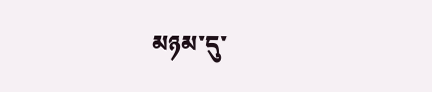མཉམ་དུ་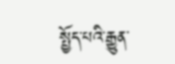སྤྱོད་པའི་རྒྱུན་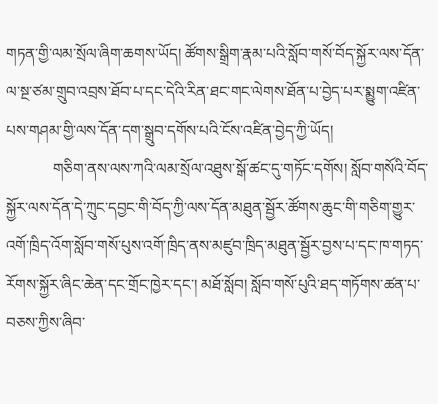གཏན་གྱི་ལམ་སྲོལ་ཞིག་ཆགས་ཡོད། ཚོགས་སྒྲིག་རྣམ་པའི་སློབ་གསོ་བོད་སྐྱོར་ལས་དོན་ལ་སྔ་ཙམ་གྲུབ་འབྲས་ཐོབ་པ་དང་དེའི་རིན་ཐང་གང་ལེགས་ཐོན་པ་བྱེད་པར་སྨྱུག་འཛིན་པས་གཤམ་གྱི་ལས་དོན་དག་སྒྲུབ་དགོས་པའི་ངོས་འཛིན་བྱེད་ཀྱི་ཡོད།
            གཅིག་ནས་ལས་ཀའི་ལམ་སྲོལ་འཐུས་སྒོ་ཚང་དུ་གཏོང་དགོས། སློབ་གསོའི་བོད་སྐྱོར་ལས་དོན་དེ་ཀྲུང་དབྱང་གི་བོད་ཀྱི་ལས་དོན་མཐུན་སྦྱོར་ཚོགས་ཆུང་གི་གཅིག་གྱུར་འགོ་ཁྲིད་འོག་སློབ་གསོ་པུས་འགོ་ཁྲིད་ནས་མཛུབ་ཁྲིད་མཐུན་སྦྱོར་བྱས་པ་དང་ཁ་གཏད་རོགས་སྐྱོར་ཞིང་ཆེན་དང་གྲོང་ཁྱེར་དང་། མཐོ་སློབ། སློབ་གསོ་པུའི་ཐད་གཏོགས་ཚན་པ་བཅས་ཀྱིས་ཞིབ་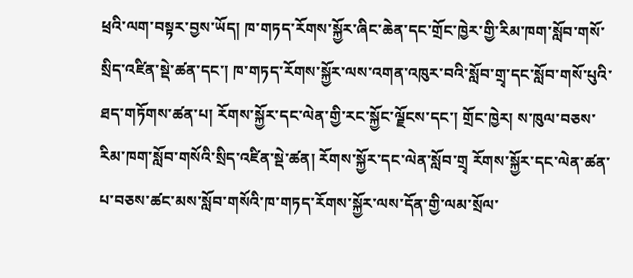ཕྲའི་ལག་བསྟར་བྱས་ཡོད། ཁ་གཏད་རོགས་སྐྱོར་ཞིང་ཆེན་དང་གྲོང་ཁྱེར་གྱི་རིམ་ཁག་སློབ་གསོ་སྲིད་འཛིན་སྡེ་ཚན་དང་། ཁ་གཏད་རོགས་སྐྱོར་ལས་འགན་འཁུར་བའི་སློབ་གྲྭ་དང་སློབ་གསོ་པུའི་ཐད་གཏོགས་ཚན་པ། རོགས་སྐྱོར་དང་ལེན་གྱི་རང་སྐྱོང་ལྗོངས་དང་། གྲོང་ཁྱེར། ས་ཁུལ་བཅས་རིམ་ཁག་སློབ་གསོའི་སྲིད་འཛིན་སྡེ་ཚན། རོགས་སྐྱོར་དང་ལེན་སློབ་གྲྭ རོགས་སྐྱོར་དང་ལེན་ཚན་པ་བཅས་ཚང་མས་སློབ་གསོའི་ཁ་གཏད་རོགས་སྐྱོར་ལས་དོན་གྱི་ལམ་སྲོལ་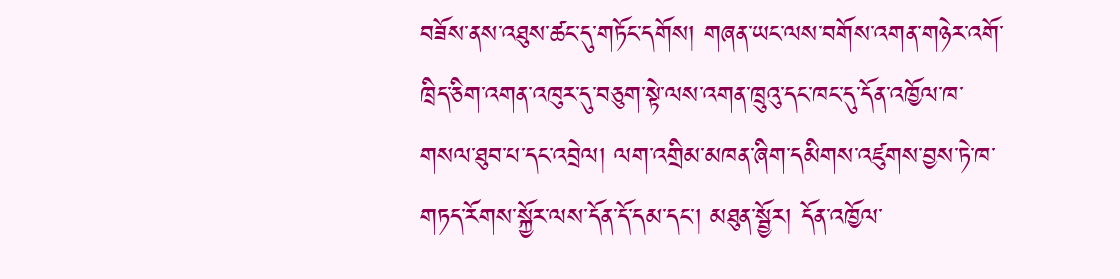བཟོས་ནས་འཐུས་ཚང་དུ་གཏོང་དགོས། གཞན་ཡང་ལས་བགོས་འགན་གཉེར་འགོ་ཁྲིད་ཅིག་འགན་འཁུར་དུ་བཅུག་སྟེ་ལས་འགན་ཁྲུའུ་དང་ཁང་དུ་དོན་འཁྱོལ་ཁ་གསལ་ཐུབ་པ་དང་འབྲེལ། ལག་འགྲིམ་མཁན་ཞིག་དམིགས་འཛུགས་བྱས་ཏེ་ཁ་གཏད་རོགས་སྐྱོར་ལས་དོན་དོ་དམ་དང་། མཐུན་སྦྱོར། དོན་འཁྱོལ་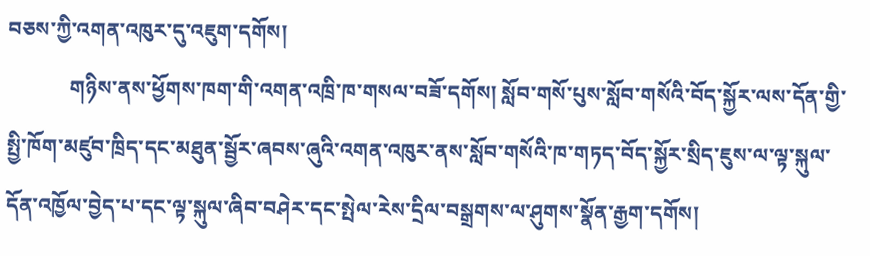བཅས་ཀྱི་འགན་འཁུར་དུ་འཇུག་དགོས།
            གཉིས་ནས་ཕྱོགས་ཁག་གི་འགན་འཁྲི་ཁ་གསལ་བཟོ་དགོས། སློབ་གསོ་པུས་སློབ་གསོའི་བོད་སྐྱོར་ལས་དོན་གྱི་སྤྱི་ཁོག་མཛུབ་ཁྲིད་དང་མཐུན་སྦྱོར་ཞབས་ཞུའི་འགན་འཁུར་ནས་སློབ་གསོའི་ཁ་གཏད་བོད་སྐྱོར་སྲིད་ཇུས་ལ་ལྟ་སྐུལ་དོན་འཁྱོལ་བྱེད་པ་དང་ལྟ་སྐུལ་ཞིབ་བཤེར་དང་སྤེལ་རེས་དྲིལ་བསྒྲགས་ལ་ཤུགས་སྣོན་རྒྱག་དགོས།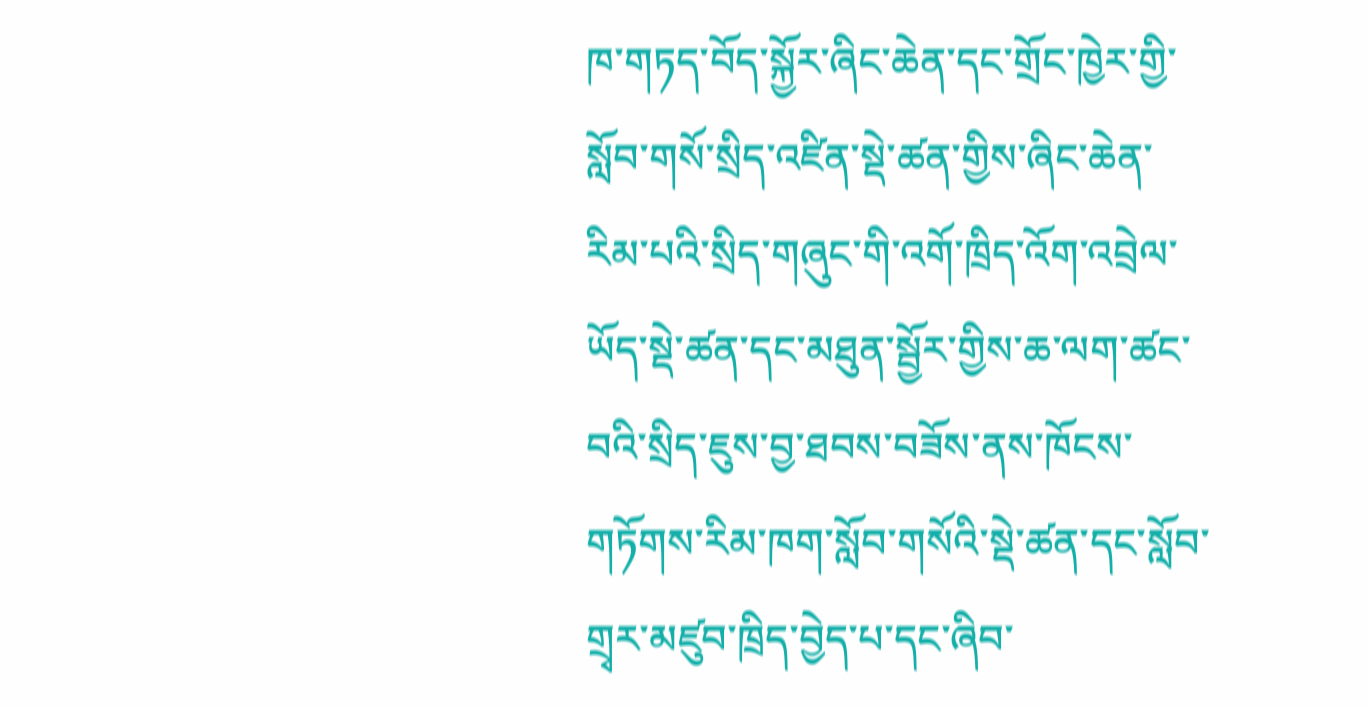ཁ་གཏད་བོད་སྐྱོར་ཞིང་ཆེན་དང་གྲོང་ཁྱེར་གྱི་སློབ་གསོ་སྲིད་འཛིན་སྡེ་ཚན་གྱིས་ཞིང་ཆེན་རིམ་པའི་སྲིད་གཞུང་གི་འགོ་ཁྲིད་འོག་འབྲེལ་ཡོད་སྡེ་ཚན་དང་མཐུན་སྦྱོར་གྱིས་ཆ་ལག་ཚང་བའི་སྲིད་ཇུས་བྱ་ཐབས་བཟོས་ནས་ཁོངས་གཏོགས་རིམ་ཁག་སློབ་གསོའི་སྡེ་ཚན་དང་སློབ་གྲྭར་མཛུབ་ཁྲིད་བྱེད་པ་དང་ཞིབ་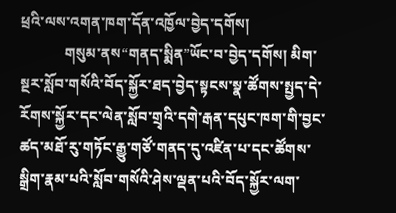ཕྲའི་ལས་འགན་ཁག་དོན་འཁྱོལ་བྱེད་དགོས།
            གསུམ་ནས“གནད་སྨིན”ཡོང་བ་བྱེད་དགོས། མིག་སྔར་སློབ་གསོའི་བོད་སྐྱོར་ཐད་བྱེད་སྟངས་སྣ་ཚོགས་སྤྱད་དེ་རོགས་སྐྱོར་དང་ལེན་སློབ་གྲྭའི་དགེ་རྒན་དཔུང་ཁག་གི་བྱང་ཚད་མཐོ་རུ་གཏོང་རྒྱུ་གཙོ་གནད་དུ་འཛིན་པ་དང་ཚོགས་སྒྲིག་རྣམ་པའི་སློབ་གསོའི་ཤེས་ལྡན་པའི་བོད་སྐྱོར་ལག་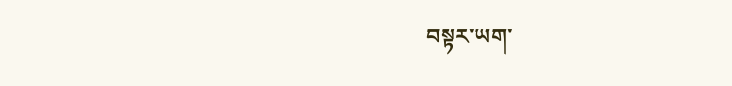བསྟར་ཡག་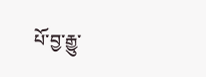པོ་བྱ་རྒྱུ་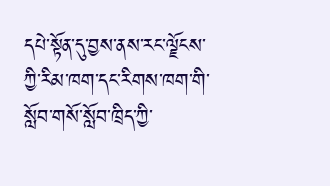དཔེ་སྟོན་དུ་བྱས་ནས་རང་ལྗོངས་ཀྱི་རིམ་ཁག་དང་རིགས་ཁག་གི་སློབ་གསོ་སློབ་ཁྲིད་ཀྱི་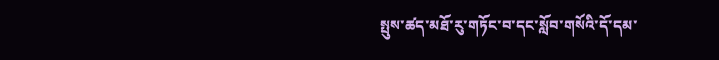སྤུས་ཚད་མཐོ་རུ་གཏོང་བ་དང་སློབ་གསོའི་དོ་དམ་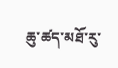ཆུ་ཚད་མཐོ་རུ་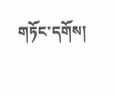གཏོང་དགོས།